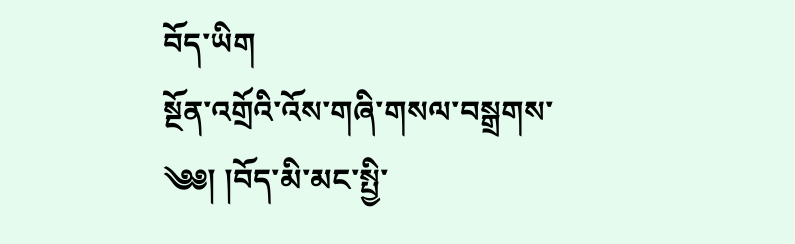བོད་ཡིག
སྔོན་འགྲོའི་འོས་གཞི་གསལ་བསྒྲགས་
༄༅། །བོད་མི་མང་སྤྱི་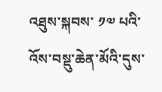འཐུས་སྐབས་ ༡༧ པའི་འོས་བསྡུ་ཆེན་མོའི་དུས་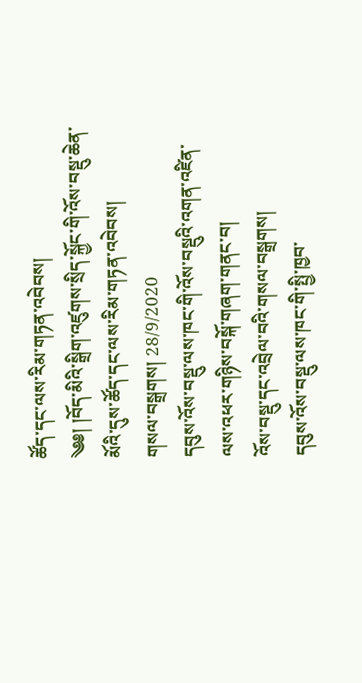ཚོད་དང་ལས་རིམ་གཏན་འབེབས།
༄༅། །བོད་མིའི་སྒྲིག་འཛུགས་སྲིད་སྐྱོང་གི་འོས་བསྡུ་ཆེན་མོའི་དུས་ཚོད་དང་ལས་རིམ་གཏན་འབེབས།
གསལ་བསྒྲགས། 28/9/2020
དབུས་འོས་བསྡུ་ལས་ཁང་གི་འོས་བསྡུའི་འགན་འཛིན་ལས་འཕར་གཉིས་བསྐོ་གཞག་གནང་བ།
འོས་བསྡུ་དང་འབྲེལ་བའི་གསལ་བསྒྲགས།
དབུས་འོས་བསྡུ་ལས་ཁང་གི་སྤྱི་ཁྱབ་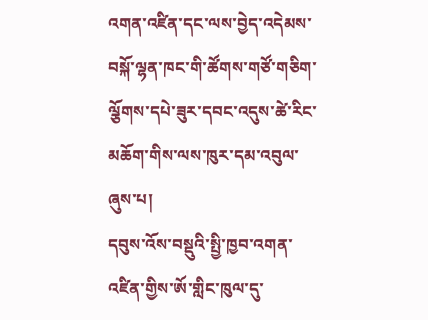འགན་འཛིན་དང་ལས་བྱེད་འདེམས་བསྐོ་ལྷན་ཁང་གི་ཚོགས་གཙོ་གཅིག་ལྕོགས་དཔེ་ཟུར་དབང་འདུས་ཚེ་རིང་མཆོག་གིས་ལས་ཁུར་དམ་འབུལ་ཞུས་པ།
དབུས་འོས་བསྡུའི་སྤྱི་ཁྱབ་འགན་འཛིན་གྱིས་ཨོ་གླིང་ཁུལ་དུ་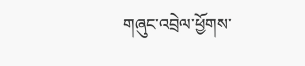གཞུང་འབྲེལ་ཕྱོགས་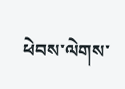ཕེབས་ལེགས་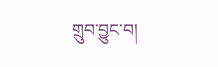གྲུབ་བྱུང་བ།